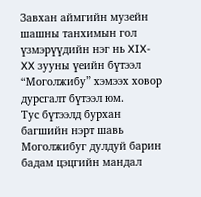Завхан аймгийн музейн шашны танхимын гол үзмэрүүдийн нэг нь XIX-XX зууны үеийн бүтээл “Моголжибу” хэмээх ховор дурсгалт бүтээл юм.
Тус бүтээлд бурхан багшийн нэрт шавь Моголжибуг дулдуй барин бадам цэцгийн мандал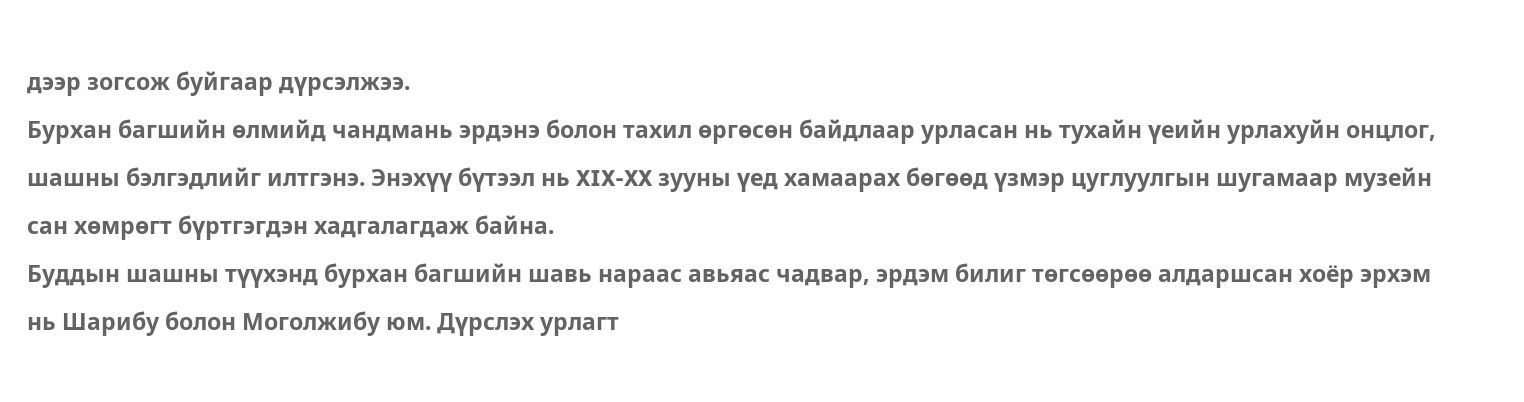дээр зогсож буйгаар дүрсэлжээ.
Бурхан багшийн өлмийд чандмань эрдэнэ болон тахил өргөсөн байдлаар урласан нь тухайн үеийн урлахуйн онцлог, шашны бэлгэдлийг илтгэнэ. Энэхүү бүтээл нь XIX-XX зууны үед хамаарах бөгөөд үзмэр цуглуулгын шугамаар музейн сан хөмрөгт бүртгэгдэн хадгалагдаж байна.
Буддын шашны түүхэнд бурхан багшийн шавь нараас авьяас чадвар, эрдэм билиг төгсөөрөө алдаршсан хоёр эрхэм нь Шарибу болон Моголжибу юм. Дүрслэх урлагт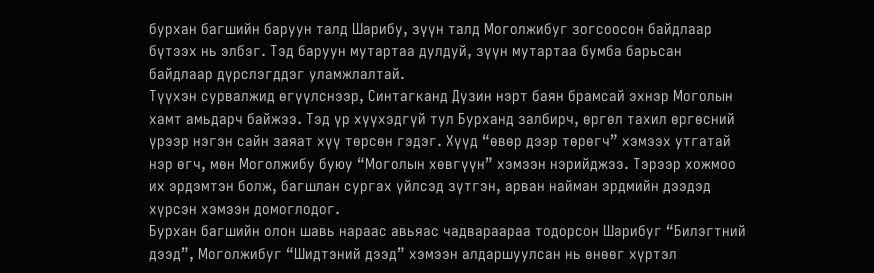бурхан багшийн баруун талд Шарибу, зүүн талд Моголжибуг зогсоосон байдлаар бүтээх нь элбэг. Тэд баруун мутартаа дулдуй, зүүн мутартаа бумба барьсан байдлаар дүрслэгддэг уламжлалтай.
Түүхэн сурвалжид өгүүлснээр, Синтагканд Дүзин нэрт баян брамсай эхнэр Моголын хамт амьдарч байжээ. Тэд үр хүүхэдгүй тул Бурханд залбирч, өргөл тахил өргөсний үрээр нэгэн сайн заяат хүү төрсөн гэдэг. Хүүд “өвөр дээр төрөгч” хэмээх утгатай нэр өгч, мөн Моголжибу буюу “Моголын хөвгүүн” хэмээн нэрийджээ. Тэрээр хожмоо их эрдэмтэн болж, багшлан сургах үйлсэд зүтгэн, арван найман эрдмийн дээдэд хүрсэн хэмээн домоглодог.
Бурхан багшийн олон шавь нараас авьяас чадвараараа тодорсон Шарибуг “Билэгтний дээд”, Моголжибуг “Шидтэний дээд” хэмээн алдаршуулсан нь өнөөг хүртэл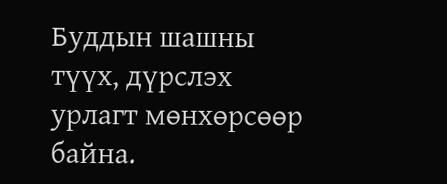Буддын шашны түүх, дүрслэх урлагт мөнхөрсөөр байна.